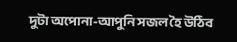দুটা অপোনা-আপুনি সজল হৈ উঠিব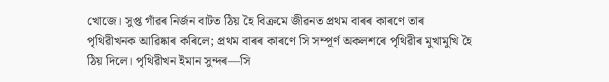খোজে। সুপ্ত গাঁৱৰ নিৰ্জন বাটত ঠিয় হৈ বিক্ৰমে জীৱনত প্ৰথম বাৰৰ কাৰণে তাৰ পৃথিৱীখনক আৱিষ্কাৰ কৰিলে; প্ৰথম বাৰৰ কাৰণে সি সম্পূৰ্ণ অকলশৰে পৃথিৱীৰ মুখামুখি হৈ ঠিয় দিলে। পৃথিৱীখন ইমান সুন্দৰ—সি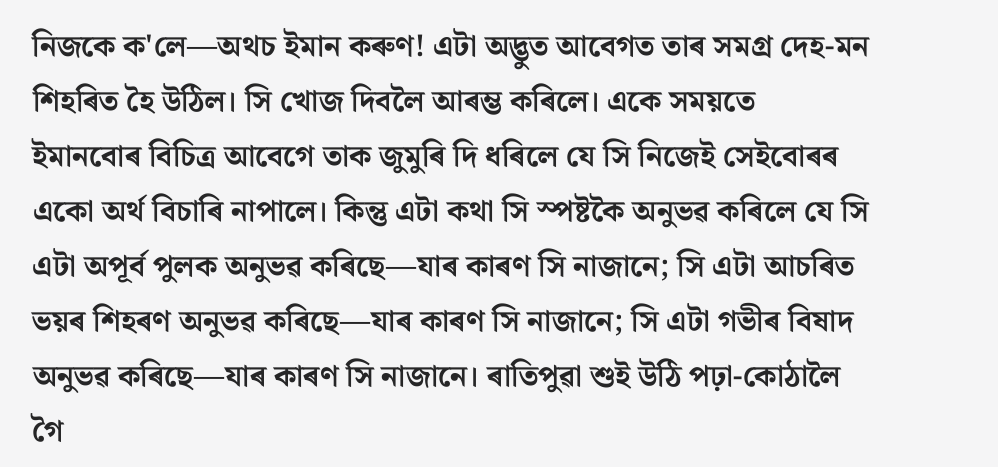নিজকে ক'লে—অথচ ইমান কৰুণ! এটা অদ্ভুত আবেগত তাৰ সমগ্ৰ দেহ-মন শিহৰিত হৈ উঠিল। সি খোজ দিবলৈ আৰম্ভ কৰিলে। একে সময়তে ইমানবোৰ বিচিত্ৰ আবেগে তাক জুমুৰি দি ধৰিলে যে সি নিজেই সেইবোৰৰ একো অৰ্থ বিচাৰি নাপালে। কিন্তু এটা কথা সি স্পষ্টকৈ অনুভৱ কৰিলে যে সি এটা অপূৰ্ব পুলক অনুভৱ কৰিছে—যাৰ কাৰণ সি নাজানে; সি এটা আচৰিত ভয়ৰ শিহৰণ অনুভৱ কৰিছে—যাৰ কাৰণ সি নাজানে; সি এটা গভীৰ বিষাদ অনুভৱ কৰিছে—যাৰ কাৰণ সি নাজানে। ৰাতিপুৱা শুই উঠি পঢ়া-কোঠালৈ গৈ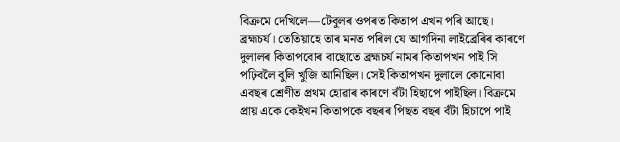বিক্ৰমে দেখিলে—টেবুলৰ ওপৰত কিতাপ এখন পৰি আছে। ব্ৰহ্মচৰ্য। তেতিয়াহে তাৰ মনত পৰিল যে আগদিনা লাইব্ৰেৰিৰ কাৰণে দুলালৰ কিতাপবোৰ বাছোতে ব্ৰহ্মচৰ্য নামৰ কিতাপখন পাই সি পঢ়িবলৈ বুলি খুজি আনিছিল। সেই কিতাপখন দুলালে কোনোবা এবছৰ শ্ৰেণীত প্ৰথম হোৱাৰ কাৰণে বঁটা হিছাপে পাইছিল। বিক্ৰমে প্ৰায় একে কেইখন কিতাপকে বছৰৰ পিছত বছৰ বঁটা হিচাপে পাই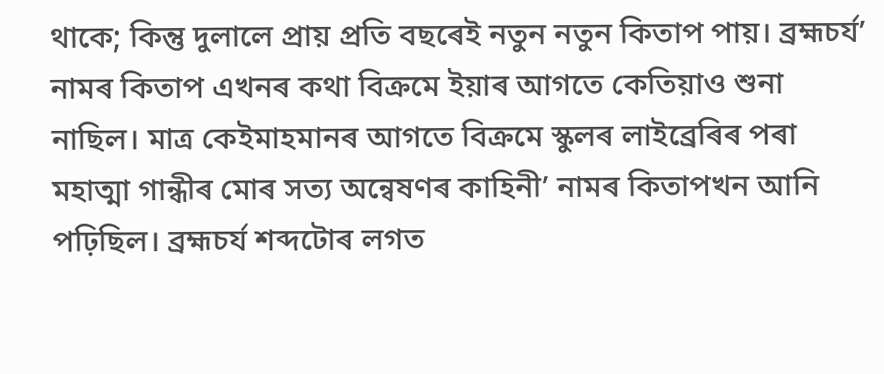থাকে; কিন্তু দুলালে প্ৰায় প্ৰতি বছৰেই নতুন নতুন কিতাপ পায়। ব্ৰহ্মচৰ্য’ নামৰ কিতাপ এখনৰ কথা বিক্ৰমে ইয়াৰ আগতে কেতিয়াও শুনা নাছিল। মাত্ৰ কেইমাহমানৰ আগতে বিক্ৰমে স্কুলৰ লাইব্ৰেৰিৰ পৰা মহাত্মা গান্ধীৰ মোৰ সত্য অন্বেষণৰ কাহিনী’ নামৰ কিতাপখন আনি পঢ়িছিল। ব্ৰহ্মচৰ্য শব্দটোৰ লগত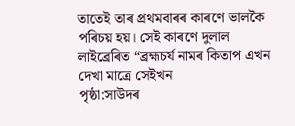তাতেই তাৰ প্ৰথমবাৰৰ কাৰণে ভালকৈ পৰিচয় হয়। সেই কাৰণে দুলাল লাইব্ৰেৰিত “ব্ৰহ্মচৰ্য নামৰ কিতাপ এখন দেখা মাত্ৰে সেইখন
পৃষ্ঠা:সাউদৰ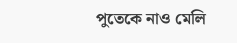পুতেকে নাও মেলি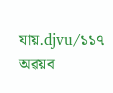যায়.djvu/১১৭
অৱয়ব